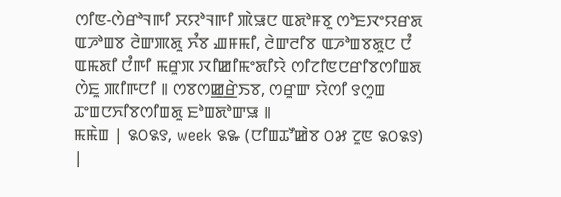ꯁꯤꯟ-ꯁꯥꯔꯣꯜꯒꯤ ꯆꯌꯣꯜꯒꯤ ꯄꯥꯎꯅ ꯑꯗꯣꯝꯕꯨ ꯁꯣꯐꯋꯦꯌꯔꯗ ꯑꯍꯣꯡꯕ ꯂꯥꯛꯄꯗꯨ ꯈꯪꯕ ꯉꯝꯃꯤ, ꯂꯥꯛꯂꯤꯕ ꯑꯍꯣꯡꯕꯗꯨꯅ ꯅꯪ ꯑꯃꯗꯤ ꯅꯪꯒꯤ ꯃꯔꯨꯞ ꯋꯤꯀꯤꯃꯦꯗꯤꯌꯥ ꯁꯤꯖꯤꯟꯅꯔꯤꯕꯁꯤꯡꯗ ꯁꯥꯐꯨ ꯄꯤꯒꯅꯤ ꯫ ꯁꯕꯁꯀ꯭ꯔꯥꯏꯕ, ꯁꯔꯨꯛ ꯌꯥꯁꯤ ꯱ꯁꯨꯡ ꯊꯦꯡꯅꯈꯤꯕꯁꯤꯡꯗꯨ ꯐꯣꯡꯗꯣꯛꯎ ꯫
ꯃꯃꯥꯡ | ꯲꯰꯲꯱, week ꯲꯳ (ꯅꯤꯡꯊꯧꯀꯥꯕ ꯰꯷ ꯖꯨꯟ ꯲꯰꯲꯱) |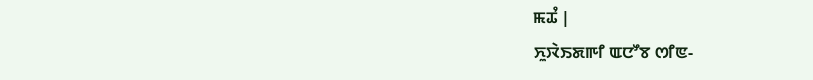ꯃꯊꯪ |
ꯈꯨꯋꯥꯏꯗꯒꯤ ꯑꯅꯧꯕ ꯁꯤꯟ-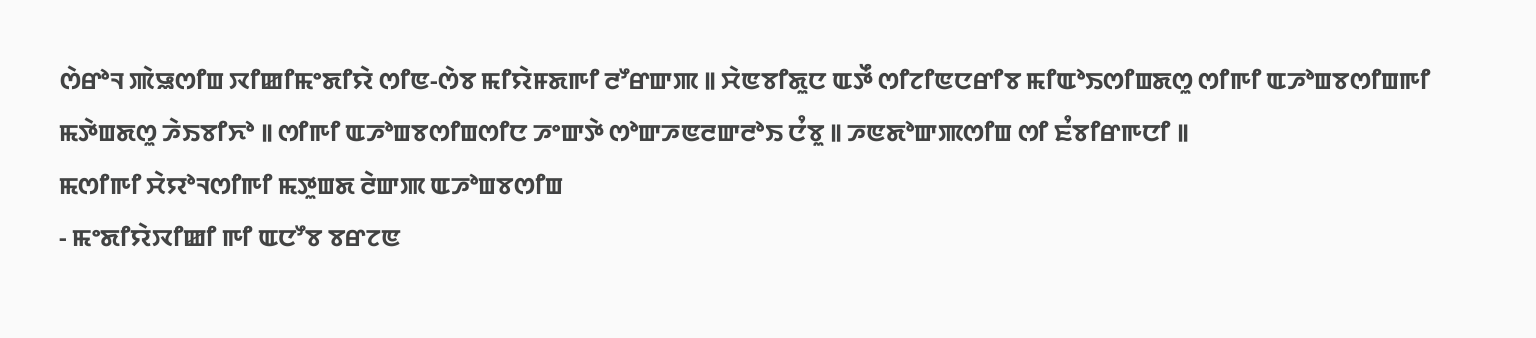ꯁꯥꯔꯣꯜ ꯄꯥꯎꯁꯤꯡ ꯋꯤꯀꯤꯃꯦꯗꯤꯌꯥ ꯁꯤꯟ-ꯁꯥꯕ ꯃꯤꯌꯥꯝꯗꯒꯤ ꯂꯧꯔꯛꯄ ꯫ ꯆꯥꯟꯕꯤꯗꯨꯅ ꯑꯇꯩ ꯁꯤꯖꯤꯟꯅꯔꯤꯕ ꯃꯤꯑꯣꯏꯁꯤꯡꯗꯁꯨ ꯁꯤꯒꯤ ꯑꯍꯣꯡꯕꯁꯤꯡꯒꯤ ꯃꯇꯥꯡꯗꯁꯨ ꯍꯥꯏꯕꯤꯈꯣ ꯫ ꯁꯤꯒꯤ ꯑꯍꯣꯡꯕꯁꯤꯡꯁꯤꯅ ꯍꯦꯛꯇꯥ ꯁꯣꯛꯍꯟꯂꯛꯂꯣꯏ ꯅꯪꯕꯨ ꯫ ꯍꯟꯗꯣꯛꯄꯁꯤꯡ ꯁꯤ ꯐꯪꯕꯤꯔꯒꯅꯤ ꯫
ꯃꯁꯤꯒꯤ ꯆꯥꯌꯣꯜꯁꯤꯒꯤ ꯃꯇꯨꯡꯗ ꯂꯥꯛꯄ ꯑꯍꯣꯡꯕꯁꯤꯡ
- ꯃꯦꯗꯤꯌꯥꯋꯤꯀꯤ ꯒꯤ ꯑꯅꯧꯕ ꯕꯔꯖꯟ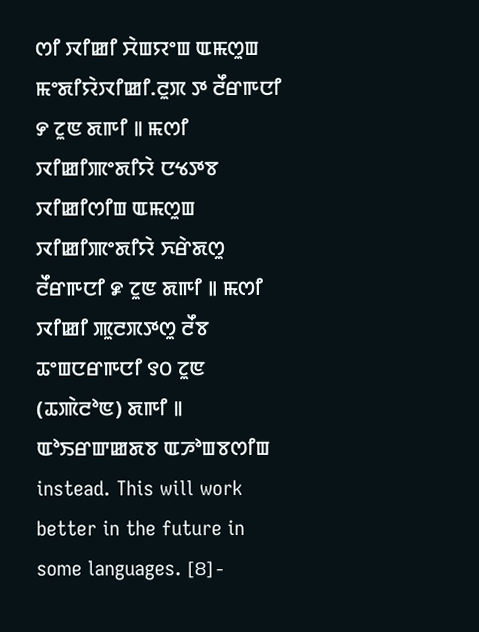ꯁꯤ ꯋꯤꯀꯤ ꯆꯥꯡꯌꯦꯡ ꯑꯃꯁꯨꯡ ꯃꯦꯗꯤꯌꯥꯋꯤꯀꯤ.ꯂꯨꯞ ꯇ ꯂꯩꯔꯒꯅꯤ ꯸ ꯖꯨꯟ ꯗꯒꯤ ꯫ ꯃꯁꯤ ꯋꯤꯀꯤꯄꯦꯗꯤꯌꯥ ꯅꯠꯇꯕ ꯋꯤꯀꯤꯁꯤꯡ ꯑꯃꯁꯨꯡ ꯋꯤꯀꯤꯄꯦꯗꯤꯌꯥ ꯈꯔꯥꯗꯁꯨ ꯂꯩꯔꯒꯅꯤ ꯹ ꯖꯨꯟ ꯗꯒꯤ ꯫ ꯃꯁꯤ ꯋꯤꯀꯤ ꯄꯨꯂꯞꯇꯁꯨ ꯂꯩꯕ ꯊꯦꯡꯅꯔꯒꯅꯤ ꯱꯰ ꯖꯨꯟ (ꯊꯄꯥꯂꯣꯟ) ꯗꯒꯤ ꯫
ꯑꯣꯏꯔꯛꯀꯗꯕ ꯑꯍꯣꯡꯕꯁꯤꯡ
instead. This will work better in the future in some languages. [৪] -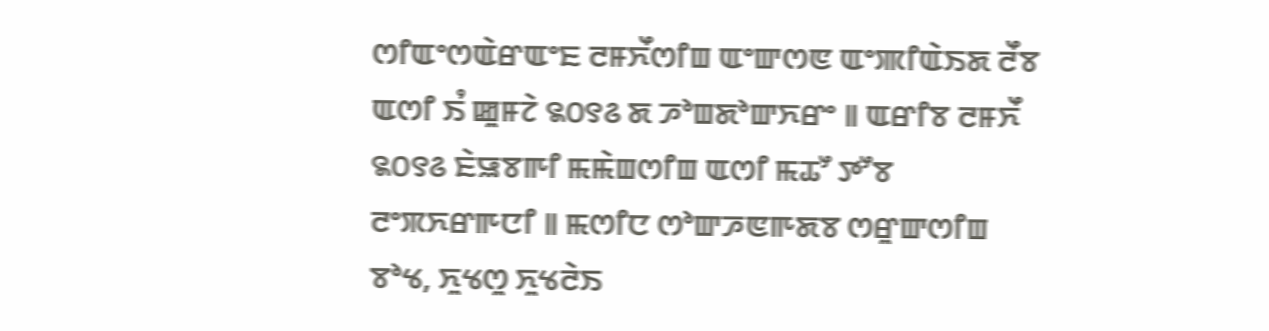ꯁꯤꯑꯦꯁꯑꯥꯔꯑꯦꯐ ꯂꯝꯈꯩꯁꯤꯡ ꯑꯦꯛꯁꯟ ꯑꯦꯄꯤꯑꯥꯏꯗ ꯂꯩꯕ ꯑꯁꯤ ꯏꯪ ꯀꯨꯝꯖꯥ ꯲꯰꯱꯴ ꯗ ꯍꯣꯡꯗꯣꯛꯈꯔꯦ ꯫ ꯑꯔꯤꯕ ꯂꯝꯈꯩ ꯲꯰꯱꯴ ꯐꯥꯎꯕꯒꯤ ꯃꯃꯥꯡꯁꯤꯡ ꯑꯁꯤ ꯃꯊꯧ ꯇꯧꯕ ꯂꯦꯞꯈꯔꯒꯅꯤ ꯫ ꯃꯁꯤꯅ ꯁꯣꯛꯍꯟꯒꯗꯕ ꯁꯔꯨꯛꯁꯤꯡ ꯕꯣꯠ, ꯈꯨꯠꯁꯨ ꯈꯨꯠꯂꯥꯏ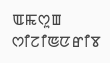ꯑꯃꯁꯨꯡ ꯁꯤꯖꯤꯟꯅꯔꯤꯕ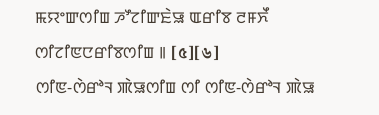ꯃꯌꯦꯛꯁꯤꯡ ꯍꯧꯖꯤꯛꯐꯥꯎ ꯑꯔꯤꯕ ꯂꯝꯈꯩ ꯁꯤꯖꯤꯟꯅꯔꯤꯕꯁꯤꯡ ꯫ [৫][৬]
ꯁꯤꯟ-ꯁꯥꯔꯣꯜ ꯄꯥꯎꯁꯤꯡ ꯁꯤ ꯁꯤꯟ-ꯁꯥꯔꯣꯜ ꯄꯥꯎ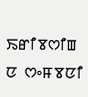ꯏꯔꯤꯕꯁꯤꯡ ꯅ ꯁꯦꯝꯕꯅꯤ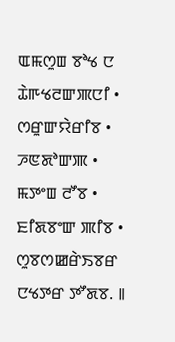ꯑꯃꯁꯨꯡ ꯕꯣꯠ ꯅ ꯊꯥꯒꯠꯂꯛꯄꯅꯤ • ꯁꯔꯨꯛꯌꯥꯔꯤꯕ • ꯍꯟꯗꯣꯛꯄ • ꯃꯇꯦꯡ ꯂꯧꯕ • ꯐꯤꯗꯕꯦꯛ ꯄꯤꯕ • ꯁꯨꯕꯁꯀꯔꯥꯏꯕꯔ ꯅꯠꯇꯔ ꯇꯧꯗꯕ. ꯫